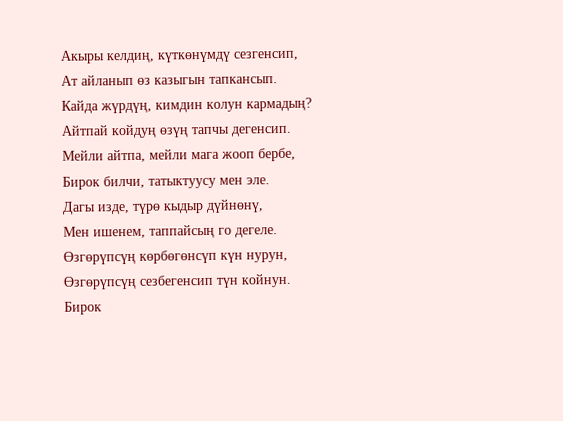Акыры келдиң, күткөнүмдү сезгенсип,
Ат айланып өз казыгын тапкансып.
Кайда жүрдүң, кимдин колун кармадың?
Айтпай койдуң өзүң тапчы дегенсип.
Мейли айтпа, мейли мага жооп бербе,
Бирок билчи, татыктуусу мен эле.
Дагы изде, түрө кыдыр дүйнөнү,
Мен ишенем, таппайсың го дегеле.
Өзгөрүпсүң көрбөгөнсүп күн нурун,
Өзгөрүпсүң сезбегенсип түн койнун.
Бирок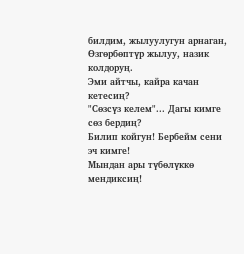билдим, жылуулугун арнаган,
Өзгөрбөптүр жылуу, назик колдоруң.
Эми айтчы, кайра качан кетесиң?
"Сөзсүз келем"... Дагы кимге сөз бердиң?
Билип койгун! Бербейм сени эч кимге!
Мындан ары түбөлүккө мендиксиң!